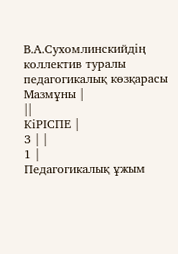В.А.Сухомлинскийдің коллектив туралы педагогикалық көзқарасы
Мазмұны |
||
КіРІСПЕ |
3 | |
1 |
Педагогикалық ұжым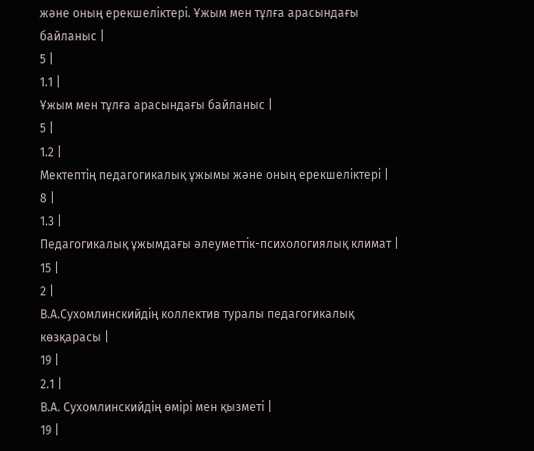және оның ерекшеліктері. Ұжым мен тұлға арасындағы байланыс |
5 |
1.1 |
Ұжым мен тұлға арасындағы байланыс |
5 |
1.2 |
Мектептің педагогикалық ұжымы және оның ерекшеліктері |
8 |
1.3 |
Педагогикалық ұжымдағы әлеуметтік-психологиялық климат |
15 |
2 |
В.А.Сухомлинскийдің коллектив туралы педагогикалық көзқарасы |
19 |
2.1 |
В.А. Сухомлинскийдің өмірі мен қызметі |
19 |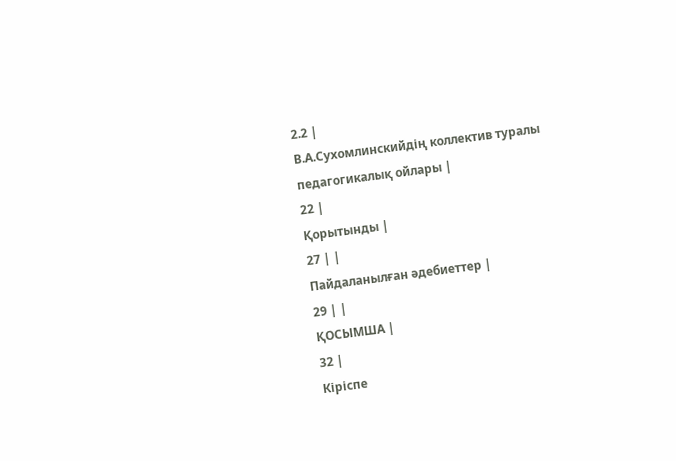2.2 |
В.А.Сухомлинскийдің коллектив туралы педагогикалық ойлары |
22 |
Қорытынды |
27 | |
Пайдаланылған әдебиеттер |
29 | |
ҚОСЫМША |
32 |
Кіріспе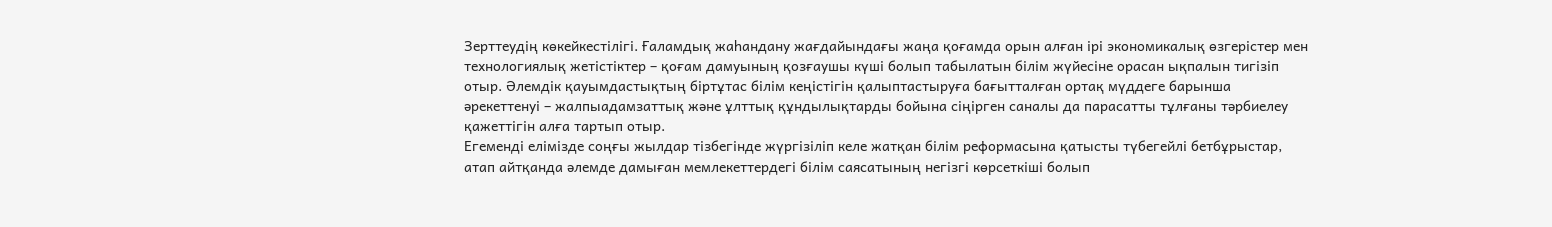Зерттеудің көкейкестiлігі. Ғаламдық жаһандану жағдайындағы жаңа қоғамда орын алған iрi экономикалық өзгерiстер мен технологиялық жетiстiктер – қоғам дамуының қозғаушы күшi болып табылатын бiлiм жүйесiне орасан ықпалын тигiзiп отыр. Әлемдiк қауымдастықтың бiртұтас бiлiм кеңiстiгiн қалыптастыруға бағытталған ортақ мүддеге барынша әрекеттенуi – жалпыадамзаттық және ұлттық құндылықтарды бойына сiңiрген саналы да парасатты тұлғаны тәрбиелеу қажеттiгiн алға тартып отыр.
Егемендi елiмiзде соңғы жылдар тiзбегiнде жүргiзiлiп келе жатқан бiлiм реформасына қатысты түбегейлі бетбұрыстар, атап айтқанда әлемде дамыған мемлекеттердегі білім саясатының негізгі көрсеткіші болып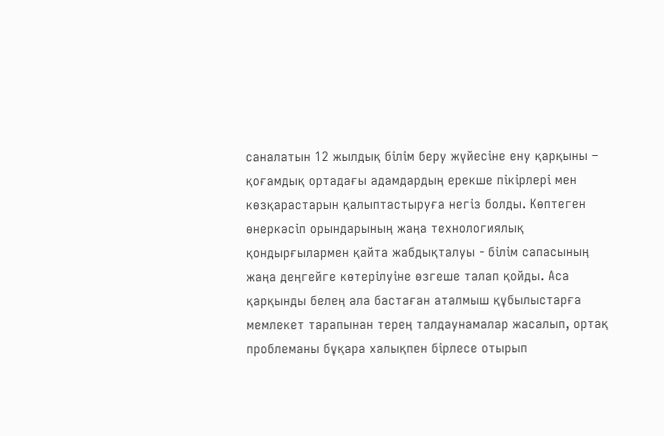саналатын 12 жылдық білім беру жүйесіне ену қарқыны – қоғамдық ортадағы адамдардың ерекше пiкiрлерi мен көзқарастарын қалыптастыруға негiз болды. Көптеген өнеркәсiп орындарының жаңа технологиялық қондырғылармен қайта жабдықталуы - бiлiм сапасының жаңа деңгейге көтерiлуiне өзгеше талап қойды. Аса қарқынды белең ала бастаған аталмыш құбылыстарға мемлекет тарапынан терең талдаунамалар жасалып, ортақ проблеманы бұқара халықпен бiрлесе отырып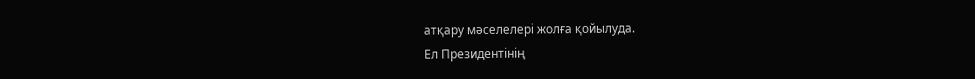атқару мәселелерi жолға қойылуда.
Ел Президентiнiң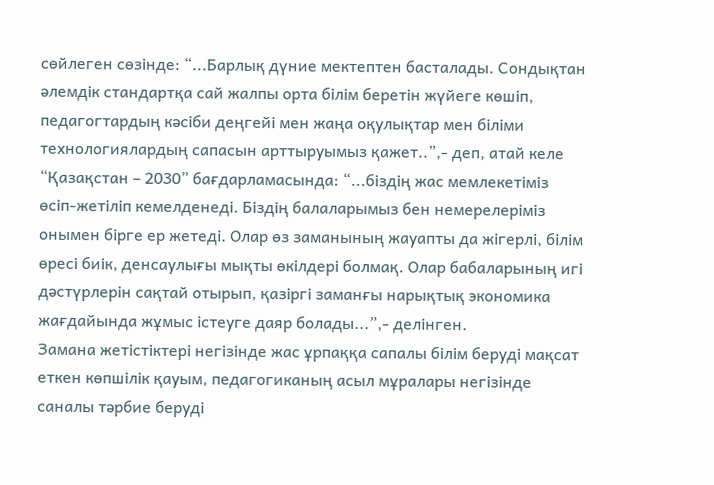сөйлеген сөзінде: “...Барлық дүние мектептен басталады. Сондықтан әлемдік стандартқа сай жалпы орта білім беретін жүйеге көшіп, педагогтардың кәсіби деңгейі мен жаңа оқулықтар мен біліми технологиялардың сапасын арттыруымыз қажет..”,- деп, атай келе “Қазақстан – 2030” бағдарламасында: “...бiздiң жас мемлекетiмiз өсiп-жетiлiп кемелденедi. Бiздiң балаларымыз бен немерелерiмiз онымен бiрге ер жетедi. Олар өз заманының жауапты да жiгерлi, бiлiм өресi биiк, денсаулығы мықты өкiлдерi болмақ. Олар бабаларының игi дәстүрлерiн сақтай отырып, қазiргi заманғы нарықтық экономика жағдайында жұмыс iстеуге даяр болады...”,- делінген.
Замана жетiстiктерi негiзiнде жас ұрпаққа сапалы бiлiм берудi мақсат еткен көпшiлiк қауым, педагогиканың асыл мұралары негiзiнде саналы тәрбие берудi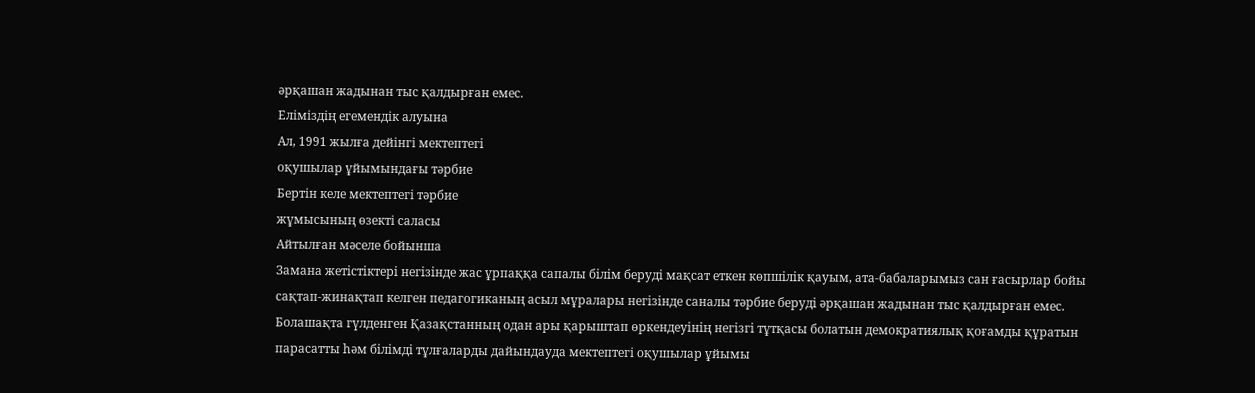әрқашан жадынан тыс қалдырған емес.
Еліміздің егемендік алуына
Ал, 1991 жылға дейінгі мектептегi
оқушылар ұйымындағы тәрбие
Бертін келе мектептегі тәрбие
жұмысының өзекті саласы
Айтылған мәселе бойынша
Замана жетiстiктерi негiзiнде жас ұрпаққа сапалы бiлiм берудi мақсат еткен көпшiлiк қауым, ата-бабаларымыз сан ғасырлар бойы сақтап-жинақтап келген педагогиканың асыл мұралары негiзiнде саналы тәрбие берудi әрқашан жадынан тыс қалдырған емес. Болашақта гүлденген Қазақстанның одан ары қарыштап өркендеуiнiң негiзгi тұтқасы болатын демократиялық қоғамды құратын парасатты һәм бiлiмдi тұлғаларды дайындауда мектептегі оқушылар ұйымы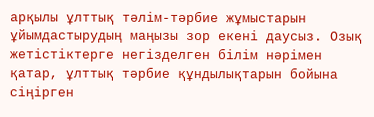арқылы ұлттық тәлiм-тәрбие жұмыстарын ұйымдастырудың маңызы зор екенi даусыз. Озық жетiстiктерге негiзделген бiлiм нәрiмен қатар, ұлттық тәрбие құндылықтарын бойына сiңiрген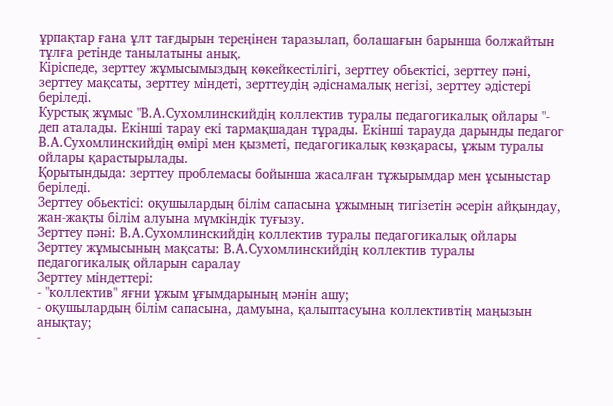ұрпақтар ғана ұлт тағдырын тереңiнен таразылап, болашағын барынша болжайтын тұлға ретiнде танылатыны анық.
Кіріспеде, зерттеу жұмысымыздың көкейкестілігі, зерттеу обьектісі, зерттеу пәні, зерттеу мақсаты, зерттеу міндеті, зерттеудің әдіснамалық негізі, зерттеу әдістері беріледі.
Курстық жұмыс "В.А.Сухомлинскийдің коллектив туралы педагогикалық ойлары "- деп аталады. Екінші тарау екі тармақшадан тұрады. Екінші тарауда дарынды педагог В.А.Сухомлинскийдің өмірі мен қызметі, педагогикалық көзқарасы, ұжым туралы ойлары қарастырылады.
Қорытындыда: зерттеу проблемасы бойынша жасалған тұжырымдар мен ұсыныстар беріледі.
Зерттеу обьектісі: оқушылардың білім сапасына ұжымның тигізетін әсерін айқындау, жан-жақты білім алуына мүмкіндік туғызу.
Зерттеу пәні: В.А.Сухомлинскийдің коллектив туралы педагогикалық ойлары
Зерттеу жұмысының мақсаты: В.А.Сухомлинскийдің коллектив туралы педагогикалық ойларын саралау
Зерттеу міндеттері:
- "коллектив" яғни ұжым ұғымдарының мәнін ашу;
- оқушылардың білім сапасына, дамуына, қалыптасуына коллективтің маңызын анықтау;
-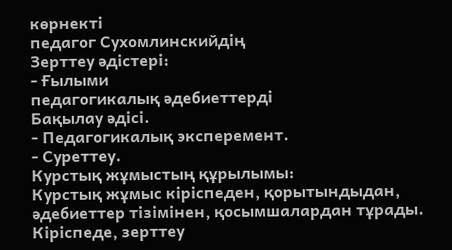көрнекті
педагог Сухомлинскийдің
Зерттеу әдістері:
- Ғылыми
педагогикалық әдебиеттерді
Бақылау әдісі.
- Педагогикалық эксперемент.
- Суреттеу.
Курстық жұмыстың құрылымы:
Курстық жұмыс кіріспеден, қорытындыдан, әдебиеттер тізімінен, қосымшалардан тұрады.
Кіріспеде, зерттеу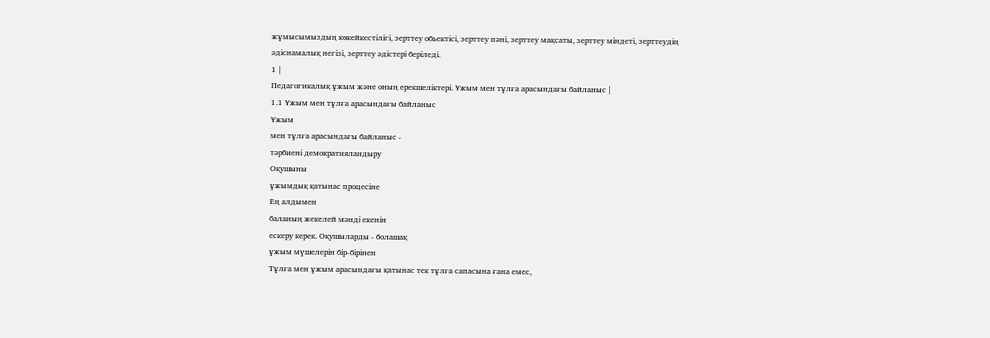жұмысымыздың көкейкестілігі, зерттеу обьектісі, зерттеу пәні, зерттеу мақсаты, зерттеу міндеті, зерттеудің әдіснамалық негізі, зерттеу әдістері беріледі.
1 |
Педагогикалық ұжым және оның ерекшеліктері. Ұжым мен тұлға арасындағы байланыс |
1.1 Ұжым мен тұлға арасындағы байланыс
Ұжым
мен тұлға арасындағы байланыс -
тәрбиені демократияландыру
Оқушыны
ұжымдық қатынас процесіне
Ең алдымен
баланың жекелей мәнді екенін
ескеру керек. Оқушыларды - болашақ
ұжым мүшелерін бір-бірінен
Тұлға мен ұжым арасындағы қатынас тек тұлға сапасына ғана емес,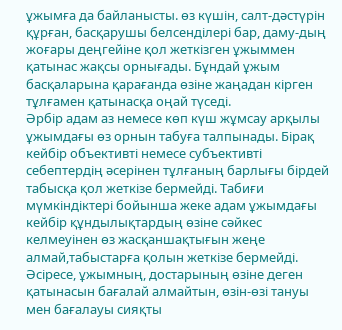ұжымға да байланысты. өз күшін, салт-дәстүрін құрған, басқарушы белсенділері бар, даму-дың жоғары деңгейіне қол жеткізген ұжыммен қатынас жақсы орнығады. Бұндай ұжым басқаларына қарағанда өзіне жаңадан кірген тұлғамен қатынасқа оңай түседі.
Әрбір адам аз немесе көп күш жұмсау арқылы ұжымдағы өз орнын табуға талпынады. Бірақ кейбір объективті немесе субъективті себептердің әсерінен тұлғаның барлығы бірдей табысқа қол жеткізе бермейді. Табиғи мүмкіндіктері бойынша жеке адам ұжымдағы кейбір құндылықтардың өзіне сәйкес келмеуінен өз жасқаншақтығын жеңе алмай,табыстарға қолын жеткізе бермейді. Әсіресе, ұжымның, достарының өзіне деген қатынасын бағалай алмайтын, өзін-өзі тануы мен бағалауы сияқты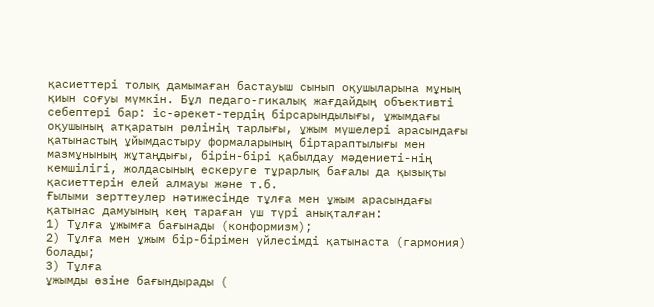қасиеттері толық дамымаған бастауыш сынып оқушыларына мұның қиын соғуы мүмкін. Бұл педаго-гикалық жағдайдың объективті себептері бар: іс-әрекет-тердің бірсарындылығы, ұжымдағы оқушының атқаратын рөлінің тарлығы, ұжым мүшелері арасындағы қатынастың ұйымдастыру формаларының біртараптылығы мен мазмұнының жұтаңдығы, бірін-бірі қабылдау мәдениеті-нің кемшілігі, жолдасының ескеруге тұрарлық бағалы да қызықты қасиеттерін елей алмауы және т.б.
Ғылыми зерттеулер нәтижесінде тұлға мен ұжым арасындағы қатынас дамуының кең тараған үш түрі анықталған:
1) Тұлға ұжымға бағынады (конформизм);
2) Тұлға мен ұжым бір-бірімен үйлесімді қатынаста (гармония) болады;
3) Тұлға
ұжымды өзіне бағындырады (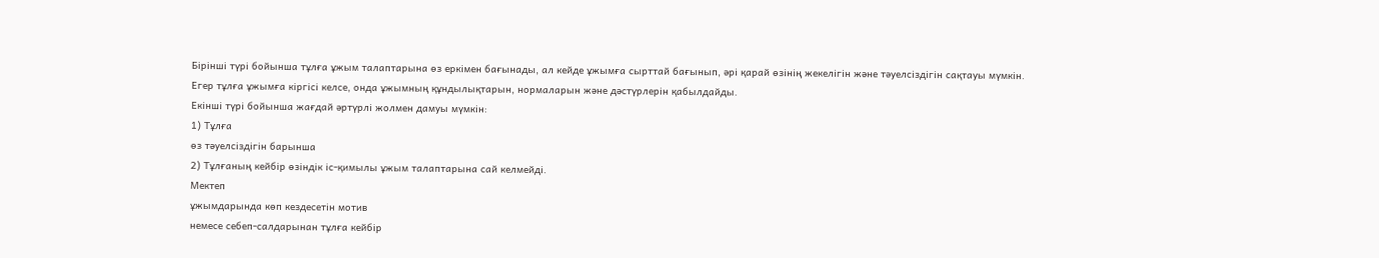Бірінші түрі бойынша тұлға ұжым талаптарына өз еркімен бағынады, ал кейде ұжымға сырттай бағынып, әрі қарай өзінің жекелігін және тәуелсіздігін сақтауы мүмкін. Егер тұлға ұжымға кіргісі келсе, онда ұжымның құндылықтарын, нормаларын және дәстүрлерін қабылдайды.
Екінші түрі бойынша жағдай әртүрлі жолмен дамуы мүмкін:
1) Тұлға
өз тәуелсіздігін барынша
2) Тұлғаның кейбір өзіндік іс-қимылы ұжым талаптарына сай келмейді.
Мектеп
ұжымдарында көп кездесетін мотив
немесе себеп-салдарынан тұлға кейбір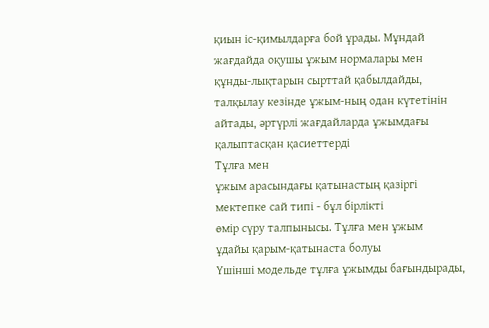қиын іс-қимылдарға бой ұрады. Мұндай
жағдайда оқушы ұжым нормалары мен
құнды-лықтарын сырттай қабылдайды,
талқылау кезінде ұжым-ның одан күтетінін
айтады, әртүрлі жағдайларда ұжымдағы
қалыптасқан қасиеттерді
Тұлға мен
ұжым арасындағы қатынастың қазіргі
мектепке сай типі - бұл бірлікті
өмір сүру талпынысы. Тұлға мен ұжым
ұдайы қарым-қатынаста болуы
Үшінші модельде тұлға ұжымды бағындырады,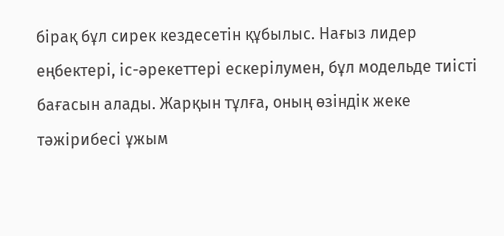бірақ бұл сирек кездесетін құбылыс. Нағыз лидер еңбектері, іс-әрекеттері ескерілумен, бұл модельде тиісті бағасын алады. Жарқын тұлға, оның өзіндік жеке тәжірибесі ұжым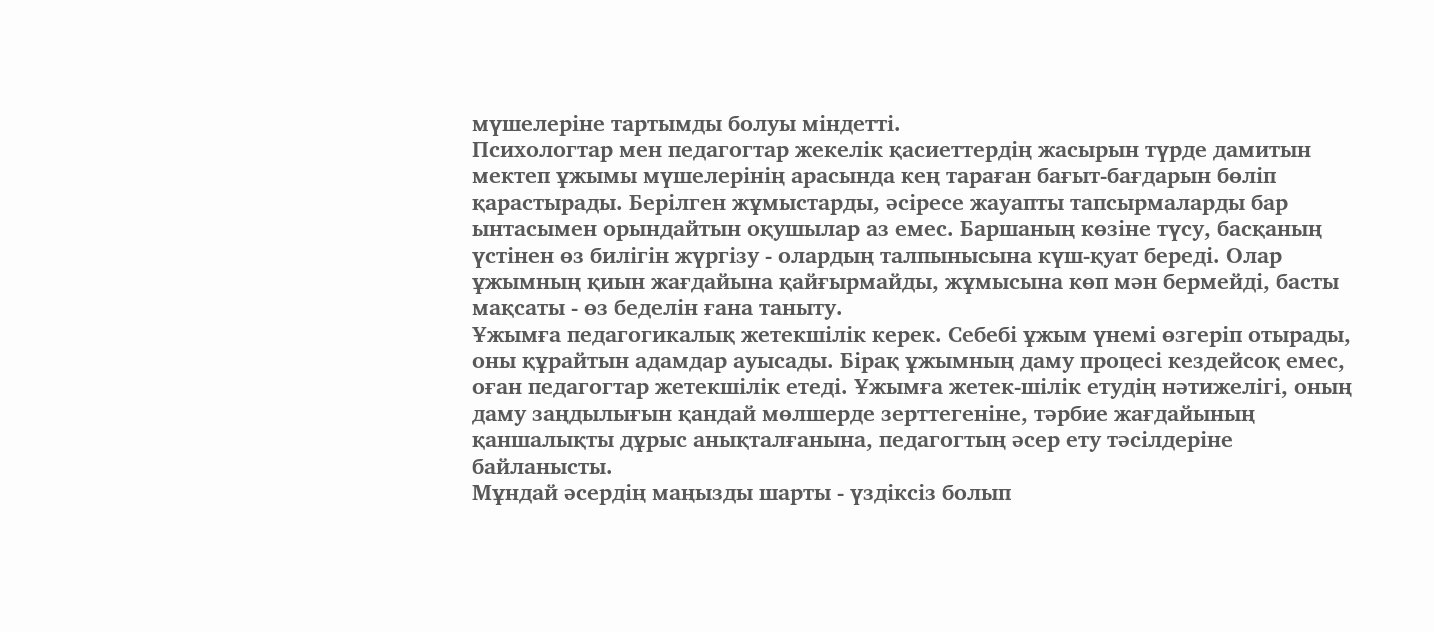мүшелеріне тартымды болуы міндетті.
Психологтар мен педагогтар жекелік қасиеттердің жасырын түрде дамитын мектеп ұжымы мүшелерінің арасында кең тараған бағыт-бағдарын бөліп қарастырады. Берілген жұмыстарды, әсіресе жауапты тапсырмаларды бар ынтасымен орындайтын оқушылар аз емес. Баршаның көзіне түсу, басқаның үстінен өз билігін жүргізу - олардың талпынысына күш-қуат береді. Олар ұжымның қиын жағдайына қайғырмайды, жұмысына көп мән бермейді, басты мақсаты - өз беделін ғана таныту.
Ұжымға педагогикалық жетекшілік керек. Себебі ұжым үнемі өзгеріп отырады, оны құрайтын адамдар ауысады. Бірақ ұжымның даму процесі кездейсоқ емес, оған педагогтар жетекшілік етеді. Ұжымға жетек-шілік етудің нәтижелігі, оның даму заңдылығын қандай мөлшерде зерттегеніне, тәрбие жағдайының қаншалықты дұрыс анықталғанына, педагогтың әсер ету тәсілдеріне байланысты.
Мұндай әсердің маңызды шарты - үздіксіз болып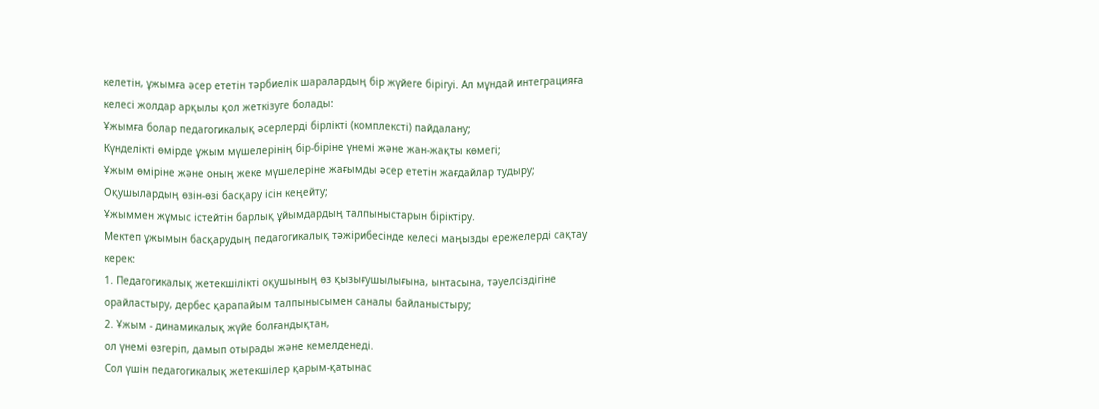келетін, ұжымға әсер ететін тәрбиелік шаралардың бір жүйеге бірігуі. Ал мұндай интеграцияға келесі жолдар арқылы қол жеткізуге болады:
Ұжымға болар педагогикалық әсерлерді бірлікті (комплексті) пайдалану;
Күнделікті өмірде ұжым мүшелерінің бір-біріне үнемі және жан-жақты көмегі;
Ұжым өміріне және оның жеке мүшелеріне жағымды әсер ететін жағдайлар тудыру;
Оқушылардың өзін-өзі басқару ісін кеңейту;
Ұжыммен жұмыс істейтін барлық ұйымдардың талпыныстарын біріктіру.
Мектеп ұжымын басқарудың педагогикалық тәжірибесінде келесі маңызды ережелерді сақтау керек:
1. Педагогикалық жетекшілікті оқушының өз қызығушылығына, ынтасына, тәуелсіздігіне орайластыру, дербес қарапайым талпынысымен саналы байланыстыру;
2. Ұжым - динамикалық жүйе болғандықтан,
ол үнемі өзгеріп, дамып отырады және кемелденеді.
Сол үшін педагогикалық жетекшілер қарым-қатынас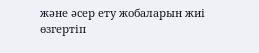және әсер ету жобаларын жиі өзгертіп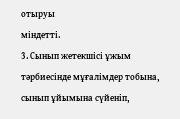отыруы
міндетті.
3. Сынып жетекшісі ұжым тәрбиесінде мұғалімдер тобына, сынып ұйымына сүйеніп,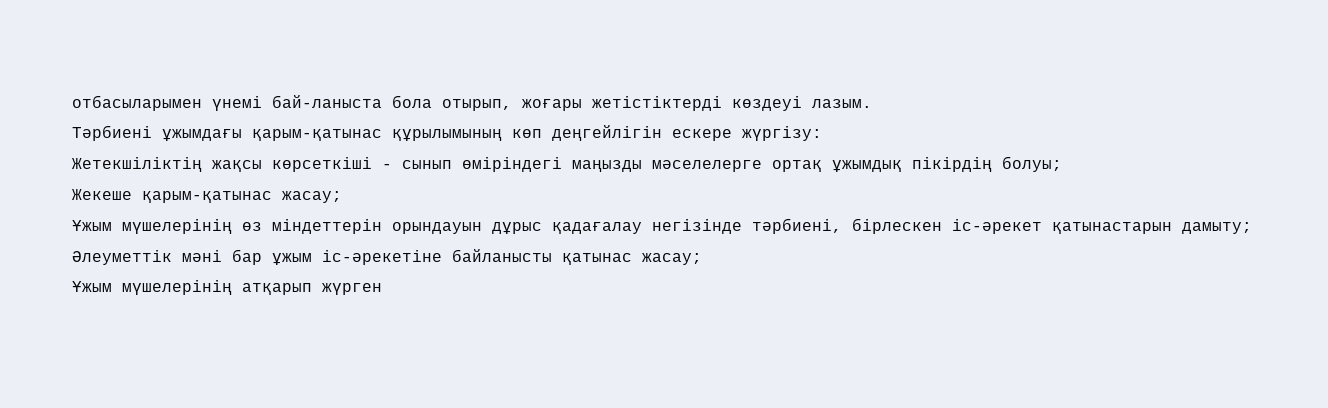отбасыларымен үнемі бай-ланыста бола отырып, жоғары жетістіктерді көздеуі лазым.
Тәрбиені ұжымдағы қарым-қатынас құрылымының көп деңгейлігін ескере жүргізу:
Жетекшіліктің жақсы көрсеткіші - сынып өміріндегі маңызды мәселелерге ортақ ұжымдық пікірдің болуы;
Жекеше қарым-қатынас жасау;
Ұжым мүшелерінің өз міндеттерін орындауын дұрыс қадағалау негізінде тәрбиені, бірлескен іс-әрекет қатынастарын дамыту;
Әлеуметтік мәні бар ұжым іс-әрекетіне байланысты қатынас жасау;
Ұжым мүшелерінің атқарып жүрген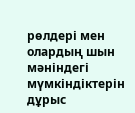рөлдері мен олардың шын мәніндегі мүмкіндіктерін дұрыс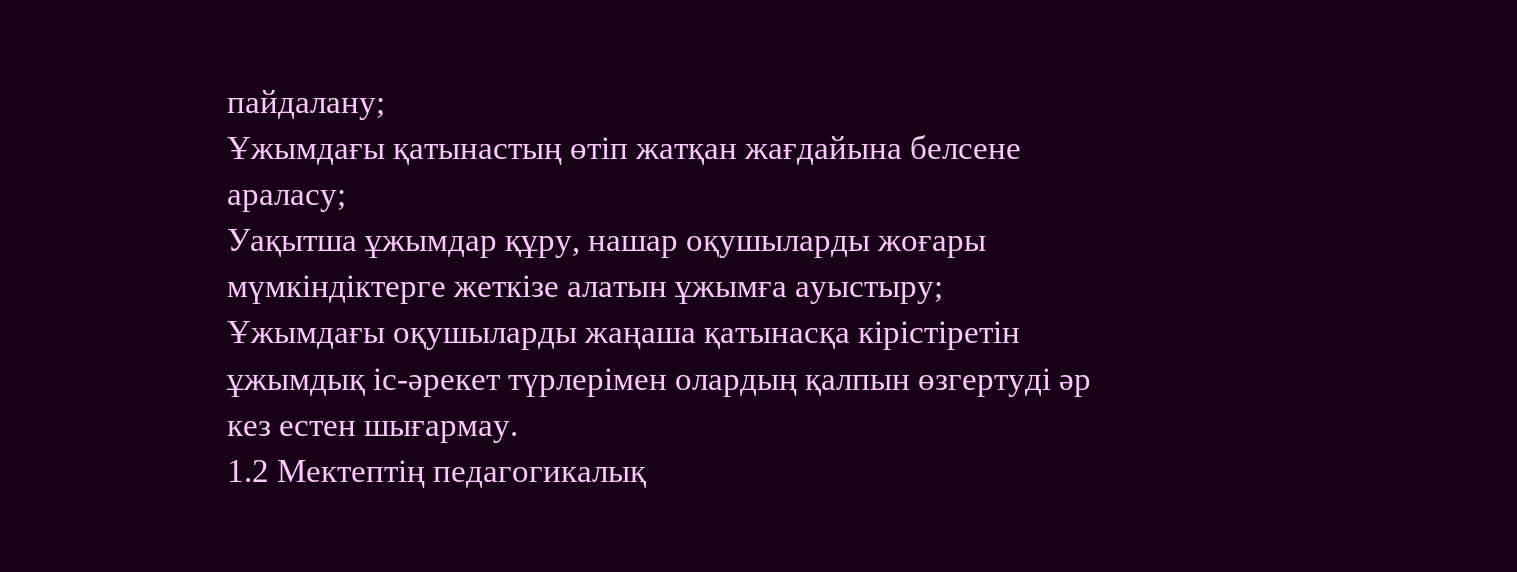пайдалану;
Ұжымдағы қатынастың өтіп жатқан жағдайына белсене араласу;
Уақытша ұжымдар құру, нашар оқушыларды жоғары мүмкіндіктерге жеткізе алатын ұжымға ауыстыру;
Ұжымдағы оқушыларды жаңаша қатынасқа кірістіретін ұжымдық іс-әрекет түрлерімен олардың қалпын өзгертуді әр кез естен шығармау.
1.2 Мектептің педагогикалық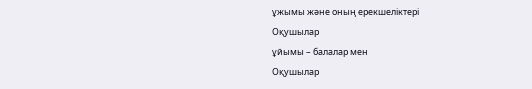ұжымы және оның ерекшеліктері
Оқушылар
ұйымы – балалар мен
Оқушылар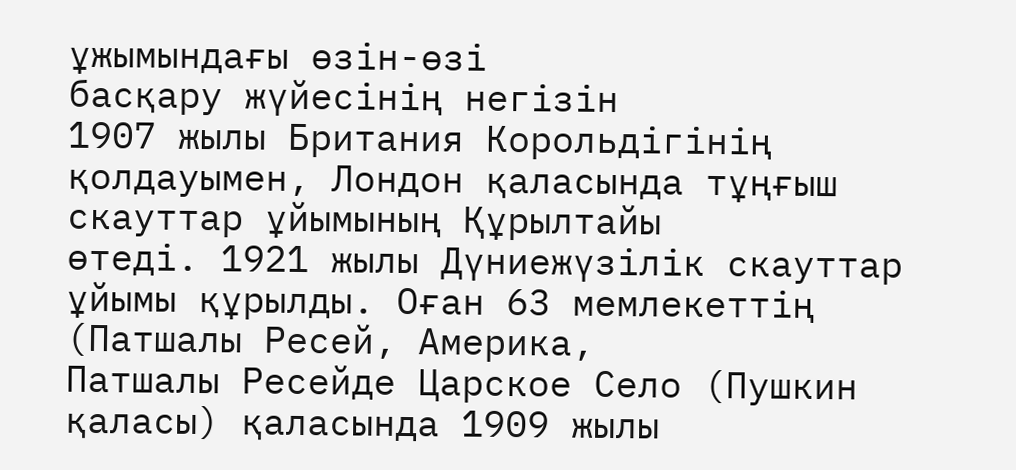ұжымындағы өзін-өзі
басқару жүйесінің негізін
1907 жылы Британия Корольдiгiнiң
қолдауымен, Лондон қаласында тұңғыш
скауттар ұйымының Құрылтайы
өтедi. 1921 жылы Дүниежүзiлiк скауттар
ұйымы құрылды. Оған 63 мемлекеттiң
(Патшалы Ресей, Америка,
Патшалы Ресейде Царское Село (Пушкин қаласы) қаласында 1909 жылы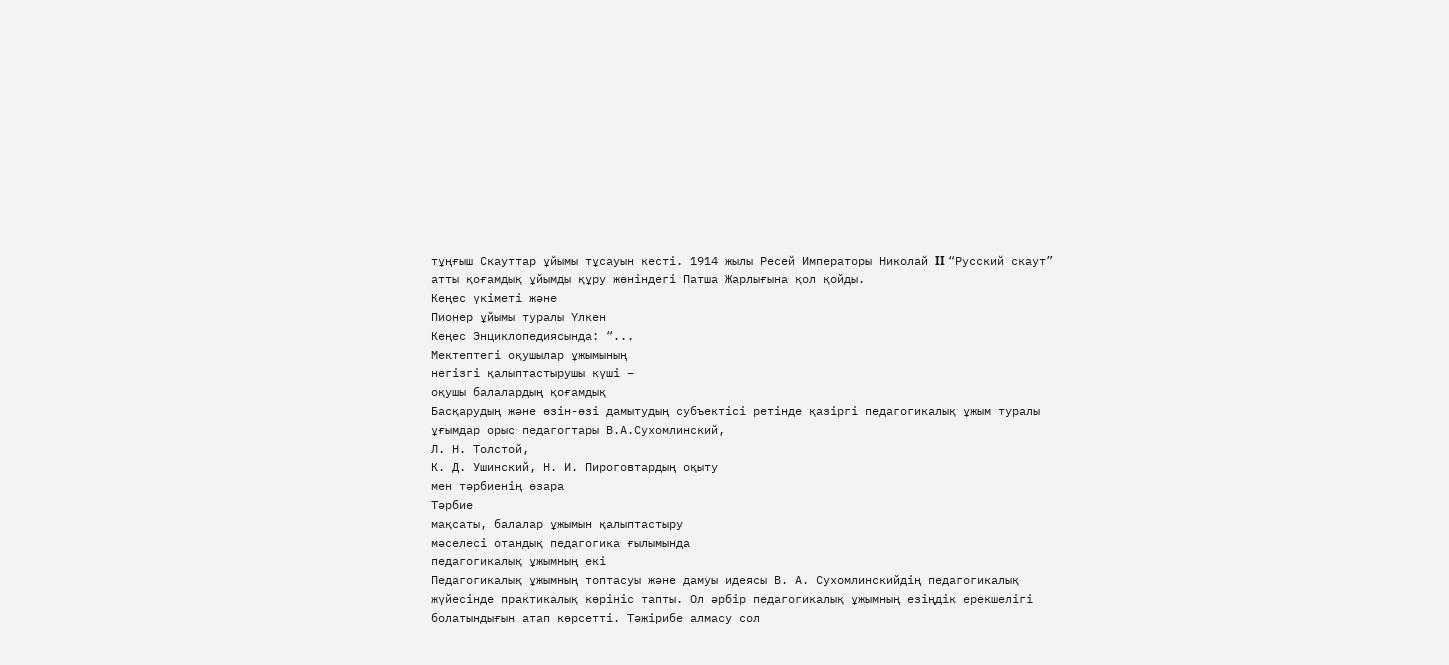тұңғыш Скауттар ұйымы тұсауын кестi. 1914 жылы Ресей Императоры Николай II “Русский скаут” атты қоғамдық ұйымды құру жөнiндегi Патша Жарлығына қол қойды.
Кеңес үкіметі және
Пионер ұйымы туралы Үлкен
Кеңес Энциклопедиясында: “...
Мектептегi оқушылар ұжымының
негiзгi қалыптастырушы күшi –
оқушы балалардың қоғамдық
Басқарудың және өзін-өзі дамытудың субъектісі ретінде қазіргі педагогикалық ұжым туралы ұғымдар орыс педагогтары В.А.Сухомлинский,
Л. Н. Толстой,
К. Д. Ушинский, Н. И. Пироговтардың оқыту
мен тәрбиенің өзара
Тәрбие
мақсаты, балалар ұжымын қалыптастыру
мәселесі отандық педагогика ғылымында
педагогикалық ұжымның екі
Педагогикалық ұжымның топтасуы және дамуы идеясы В. А. Сухомлинскийдің педагогикалық жүйесінде практикалық көрініс тапты. Ол әрбір педагогикалық ұжымның езіңдік ерекшелігі болатындығын атап көрсетті. Тәжірибе алмасу сол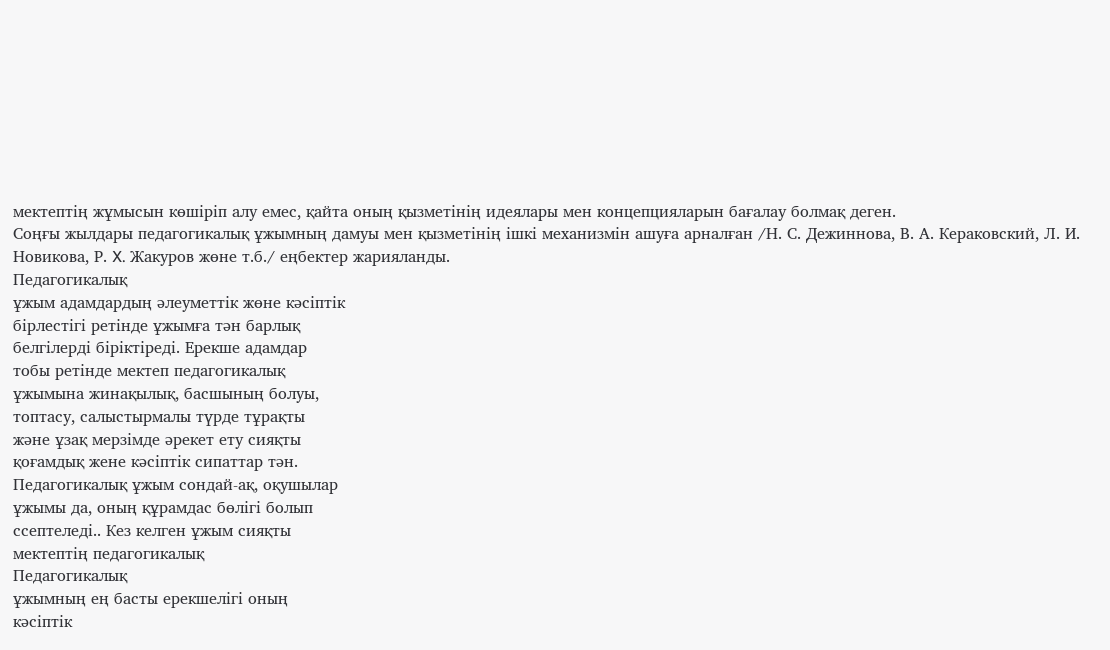мектептің жұмысын көшіріп алу емес, қайта оның қызметінің идеялары мен концепцияларын бағалау болмақ деген.
Соңғы жылдары педагогикалық ұжымның дамуы мен қызметінің ішкі механизмін ашуға арналған /Н. С. Дежиннова, В. А. Кераковский, Л. И. Новикова, Р. X. Жакуров жөне т.б./ еңбектер жарияланды.
Педагогикалық
ұжым адамдардың әлеуметтік жөне кәсіптік
бірлестігі ретінде ұжымға тән барлық
белгілерді біріктіреді. Ерекше адамдар
тобы ретінде мектеп педагогикалық
ұжымына жинақылық, басшының болуы,
топтасу, салыстырмалы түрде тұрақты
және ұзақ мерзімде әрекет ету сияқты
қоғамдық жене кәсіптік сипаттар тән.
Педагогикалық ұжым сондай-ақ, оқушылар
ұжымы да, оның құрамдас бөлігі болып
ссептеледі.. Кез келген ұжым сияқты
мектептің педагогикалық
Педагогикалық
ұжымның ең басты ерекшелігі оның
кәсіптік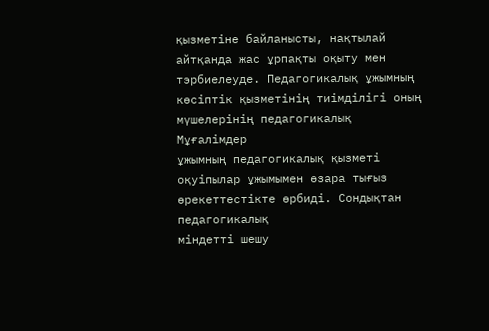қызметіне байланысты, нақтылай
айтқанда жас ұрпақты оқыту мен
тэрбиелеуде. Педагогикалық ұжымның
көсіптік қызметінің тиімділігі оның
мүшелерінің педагогикалық
Мұғалімдер
ұжымның педагогикалық қызметі
оқуіпылар ұжымымен өзара тығыз
өрекеттестікте өрбиді. Сондықтан педагогикалық
міндетті шешу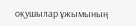оқушылар ұжымының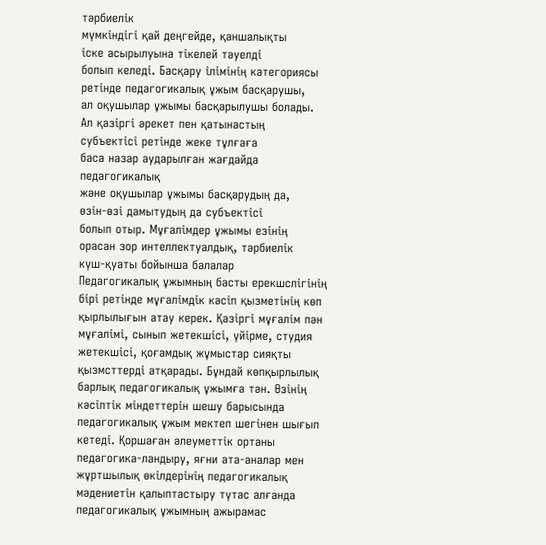тәрбиелік
мүмкіндігі қай деңгейде, қаншалықты
іске асырылуына тікелей тәуелді
болып келеді. Басқару ілімінің категориясы
ретінде педагогикалық ұжым басқарушы,
ал оқушылар ұжымы басқарылушы болады.
Ал қазіргі әрекет пен қатынастың
субъектісі ретінде жеке тұлғаға
баса назар аударылған жағдайда педагогикалық
және оқушылар ұжымы басқарудың да,
өзін-өзі дамытудың да субъектісі
болып отыр. Мұғалімдер ұжымы езінің
орасан зор интеллектуалдық, тәрбиелік
күш-қуаты бойынша балалар
Педагогикалық ұжымның басты ерекшслігінің бірі ретінде мұғалімдік кәсіп қызметінің көп қырлылығын атау керек. Қазіргі мұғалім пән мұғалімі, сынып жетекшісі, үйірме, студия жетекшісі, қоғамдық жұмыстар сияқты қызмсттерді атқарады. Бұндай көпқырлылық барлық педагогикалық ұжымға тән. Өзінің кәсіптік міндеттерін шешу барысында педагогикалық ұжым мектеп шегінен шығып кетеді. Қоршаған әлеуметтік ортаны педагогика-ландыру, яғни ата-аналар мен жұртшылық өкілдерінің педагогикалық мәдениетін қалыптастыру түтас алғанда педагогикалық ұжымның ажырамас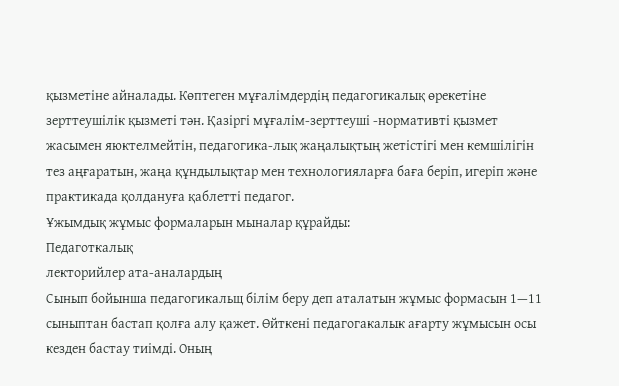қызметіне айналады. Көптеген мұғалімдердің педагогикалық өрекетіне зерттеушілік қызметі тән. Қазіргі мұғалім-зерттеуші -нормативті қызмет жасымен яюктелмейтін, педагогика-лық жаңалықтың жетістігі мен кемшілігін тез аңғаратын, жаңа құндылықтар мен технологияларға баға беріп, игеріп және практикада қолдануға қаблетті педагог.
Ұжымдық жұмыс формаларын мыналар құрайды:
Педаготкалық
лекторийлер ата-аналардың
Сынып бойынша педагогикальщ білім беру деп аталатын жұмыс формасын 1—11 сыныптан бастап қолға алу қажет. Өйткені педагогакалык ағарту жұмысын осы кезден бастау тиімді. Оның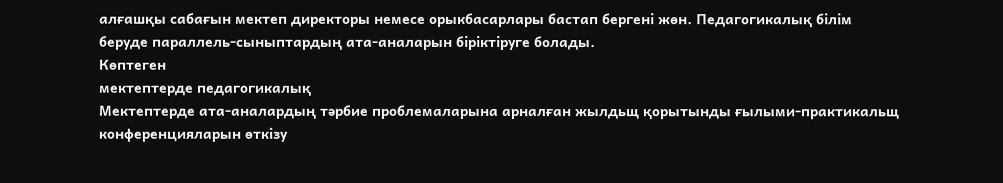алғашқы сабағын мектеп директоры немесе орыкбасарлары бастап бергені жөн. Педагогикалық білім беруде параллель-сыныптардың ата-аналарын біріктіруге болады.
Көптеген
мектептерде педагогикалық
Мектептерде ата-аналардың тәрбие проблемаларына арналған жылдьщ қорытынды ғылыми-практикальщ конференцияларын өткізу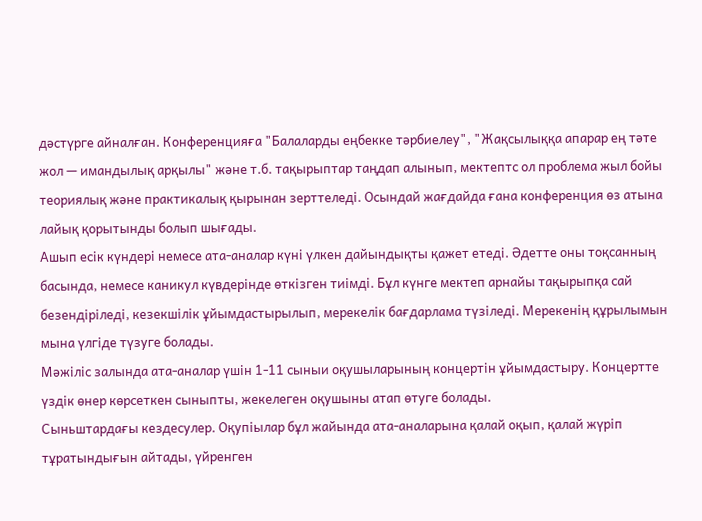дәстүрге айналған. Конференцияға "Балаларды еңбекке тәрбиелеу", "Жақсылыққа апарар ең тәте жол — имандылық арқылы" және т.б. тақырыптар таңдап алынып, мектептс ол проблема жыл бойы теориялық және практикалық қырынан зерттеледі. Осындай жағдайда ғана конференция өз атына лайық қорытынды болып шығады.
Ашып есік күндері немесе ата-аналар күні үлкен дайындықты қажет етеді. Әдетте оны тоқсанның басында, немесе каникул күвдерінде өткізген тиімді. Бұл күнге мектеп арнайы тақырыпқа сай безендіріледі, кезекшілік ұйымдастырылып, мерекелік бағдарлама түзіледі. Мерекенің құрылымын мына үлгіде түзуге болады.
Мәжіліс залында ата-аналар үшін 1-11 сыныи оқушыларының концертін ұйымдастыру. Концертте үздік өнер көрсеткен сыныпты, жекелеген оқушыны атап өтуге болады.
Сыньштардағы кездесулер. Оқупіылар бұл жайында ата-аналарына қалай оқып, қалай жүріп тұратындығын айтады, үйренген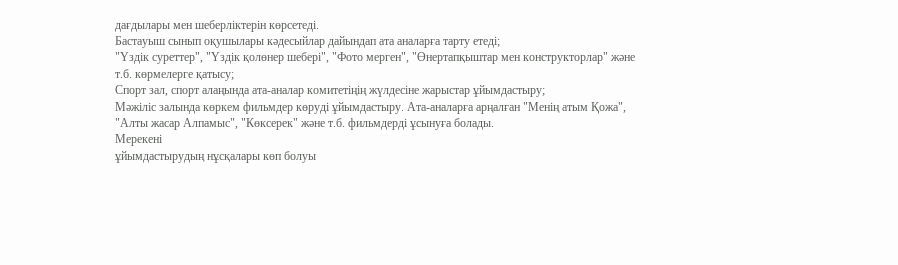дағдылары мен шеберліктерін көрсетеді.
Бастауыш сынып оқушылары кәдесыйлар дайындап ата аналарға тарту етеді;
"Үздік суреттер", "Үздік қолөнер шебері", "Фото мерген", "Өнертапқыштар мен конструкторлар" және т.б. көрмелерге қатысу;
Спорт зал, спорт алаңында ата-аналар комитетіңің жүлдесіне жарыстар ұйымдастыру;
Мәжіліс залында көркем фильмдер көруді ұйымдастыру. Ата-аналарға арңалған "Менің атым Қожа", "Алты жасар Алпамыс", "Көксерек" және т.б. фильмдерді ұсынуға болады.
Мерекені
ұйымдастырудың нұсқалары көп болуы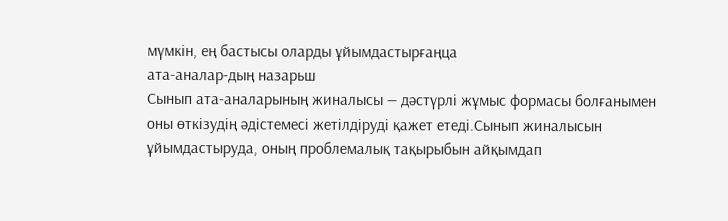мүмкін, ең бастысы оларды ұйымдастырғаңца
ата-аналар-дың назарьш
Сынып ата-аналарының жиналысы — дәстүрлі жұмыс формасы болғанымен оны өткізудің әдістемесі жетілдіруді қажет етеді.Сынып жиналысын ұйымдастыруда, оның проблемалық тақырыбын айқымдап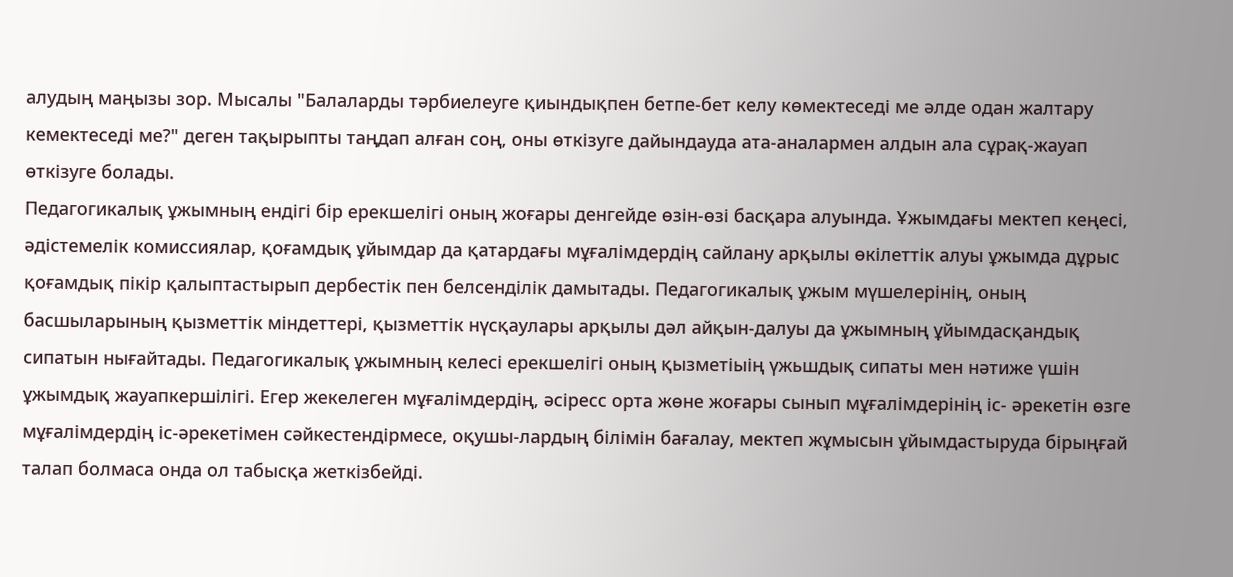алудың маңызы зор. Мысалы "Балаларды тәрбиелеуге қиындықпен бетпе-бет келу көмектеседі ме әлде одан жалтару кемектеседі ме?" деген тақырыпты таңдап алған соң, оны өткізуге дайындауда ата-аналармен алдын ала сұрақ-жауап өткізуге болады.
Педагогикалық ұжымның ендігі бір ерекшелігі оның жоғары денгейде өзін-өзі басқара алуында. Ұжымдағы мектеп кеңесі, әдістемелік комиссиялар, қоғамдық ұйымдар да қатардағы мұғалімдердің сайлану арқылы өкілеттік алуы ұжымда дұрыс қоғамдық пікір қалыптастырып дербестік пен белсенділік дамытады. Педагогикалық ұжым мүшелерінің, оның басшыларының қызметтік міндеттері, қызметтік нүсқаулары арқылы дәл айқын-далуы да ұжымның ұйымдасқандық сипатын нығайтады. Педагогикалық ұжымның келесі ерекшелігі оның қызметіыің үжьшдық сипаты мен нәтиже үшін ұжымдық жауапкершілігі. Егер жекелеген мұғалімдердің, әсіресс орта жөне жоғары сынып мұғалімдерінің іс- әрекетін өзге мұғалімдердің іс-әрекетімен сәйкестендірмесе, оқушы-лардың білімін бағалау, мектеп жұмысын ұйымдастыруда бірыңғай талап болмаса онда ол табысқа жеткізбейді.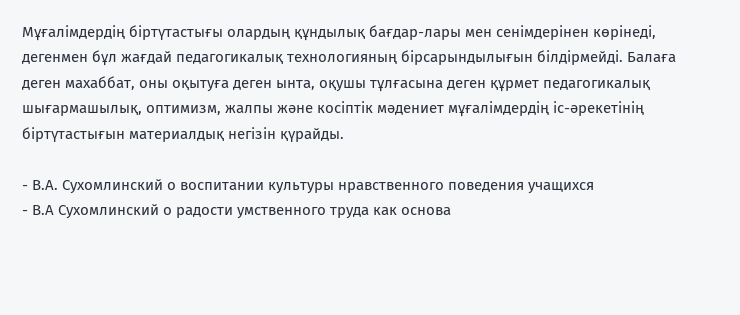Мұғалімдердің біртүтастығы олардың құндылық бағдар-лары мен сенімдерінен көрінеді, дегенмен бұл жағдай педагогикалық технологияның бірсарындылығын білдірмейді. Балаға деген махаббат, оны оқытуға деген ынта, оқушы тұлғасына деген құрмет педагогикалық шығармашылық, оптимизм, жалпы және косіптік мәдениет мұғалімдердің іс-әрекетінің біртүтастығын материалдық негізін қүрайды.

- В.А. Сухомлинский о воспитании культуры нравственного поведения учащихся
- В.А Сухомлинский о радости умственного труда как основа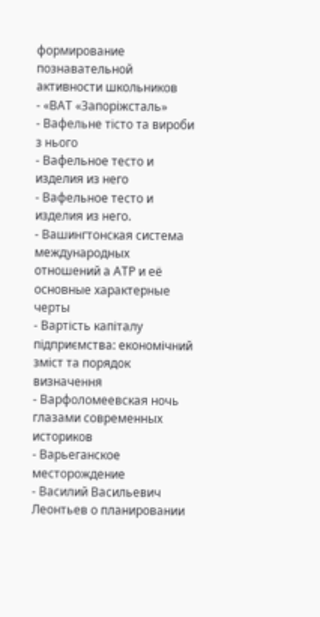формирование познавательной активности школьников
- «ВАТ «Запоріжсталь»
- Вафельне тісто та вироби з нього
- Вафельное тесто и изделия из него
- Вафельное тесто и изделия из него.
- Вашингтонская система международных отношений а АТР и её основные характерные черты
- Вартість капіталу підприємства: економічний зміст та порядок визначення
- Варфоломеевская ночь глазами современных историков
- Варьеганское месторождение
- Василий Васильевич Леонтьев о планировании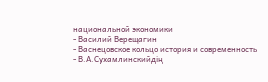национальной экономики
- Василий Верещагин
- Васнецовское кольцо история и современность
- В.А.Сухамлинскийдің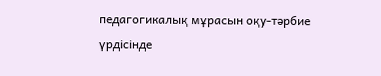педагогикалық мұрасын оқу-тәрбие үрдісінде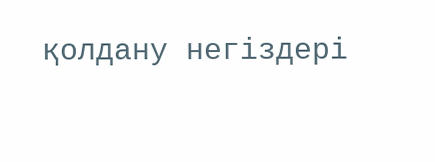қолдану негіздері